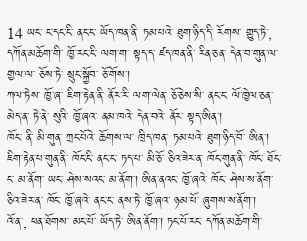14 ཡང་ ང་དང་ངི་ ནང་ང་ ཡོད་ཁན་ནི་ ཏམ་པའེ་ ཐུག་ཉིད་དི་ རོགས་ གྱུད་ཏེ་, དཀོན་མཆོག་གི་ ཁྱོ་རང་ངི་ ལག་ག་ སྟད་ད་ ཛད་ཁན་ནི་ རིན་ཅན་ དེན་བ་གུན་ལ་ གྱལ་ལ་ ཅོས་ཏེ་ སྲུང་སྐྱོབ་ ཅོ་གོས་།
ཀལ་ཏེས་ ཁྱོ་ཞ་ ཇིག་རྟེན་ནི་ ནོར་རི་ ལག་ལེན་ ཅོ་ཅེས་སི་ ནང་ང་ ལོ་ཁྱེལ་ཅན་ མེད་ན་ ཏེ་ནེ་ སུའི་ ཁྱོ་ཞའ་ ནམ་ཁའེ་ དེན་བའེ་ ནོར་ སྟད་ཨིན་།
ཁོང་ ནི་ མི་གུན་ ཀྲང་པོའེ་ ཆོགས་ལ་ ཁྲིད་ཁན་ ཏམ་པའེ་ ཐུག་ཉིད་བོ་ ཨིན་། ཇིག་རྟེན་པ་གུན་ནི་ ཁོང་ངི་ ནང་ང་ ཏད་པ་ མི་ཅོ་ ཅིའ་ཟེར་ན་ ཁོང་གུན་ནི་ ཁོང་ ཐོང་ང་ མ་ནོག་ ཡང་ ཤེས་སའང་ མ་ནོག་། ཨིན་ནའང་ ཁྱོ་ཞའེ་ ཁོང་ ཤེས་ས་ནོག་ ཅིའ་ཟེར་ན་ ཁོང་ ཁྱོ་ཞའེ་ ནང་ང་ ནས་ཏེ་ ཁྱོ་ཞའ་ ཉམ་པོ་ ཞུགས་ས་ནོག་།
འོ་ན་, ཕན་ཐོགས་ མང་པོ་ ཡོད་ཏེ་ ཨིན་ནོག་། ཏང་པོ་རང་ དཀོན་མཆོག་གི་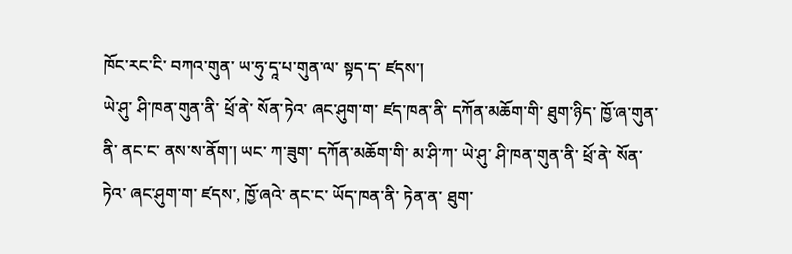ཁོང་རང་ངི་ བཀའ་གུན་ ཡ་ཧུ་དཱ་པ་གུན་ལ་ སྟད་ད་ ཛདས་།
ཡེ་ཤུ་ ཤི་ཁན་གུན་ནི་ ཕྲོ་ནེ་ སོན་ཏེའ་ ཞང་ཤུག་ག་ ཛད་ཁན་ནི་ དཀོན་མཆོག་གི་ ཐུག་ཉིད་ ཁྱོ་ཞ་གུན་ནི་ ནང་ང་ ནས་ས་ནོག་། ཡང་ ཀ་ཟུག་ དཀོན་མཆོག་གི་ མ་ཤི་ཀ་ ཡེ་ཤུ་ ཤི་ཁན་གུན་ནི་ ཕྲོ་ནེ་ སོན་ཏེའ་ ཞང་ཤུག་ག་ ཛདས་, ཁྱོ་ཞའེ་ ནང་ང་ ཡོད་ཁན་ནི་ ཏེན་ན་ ཐུག་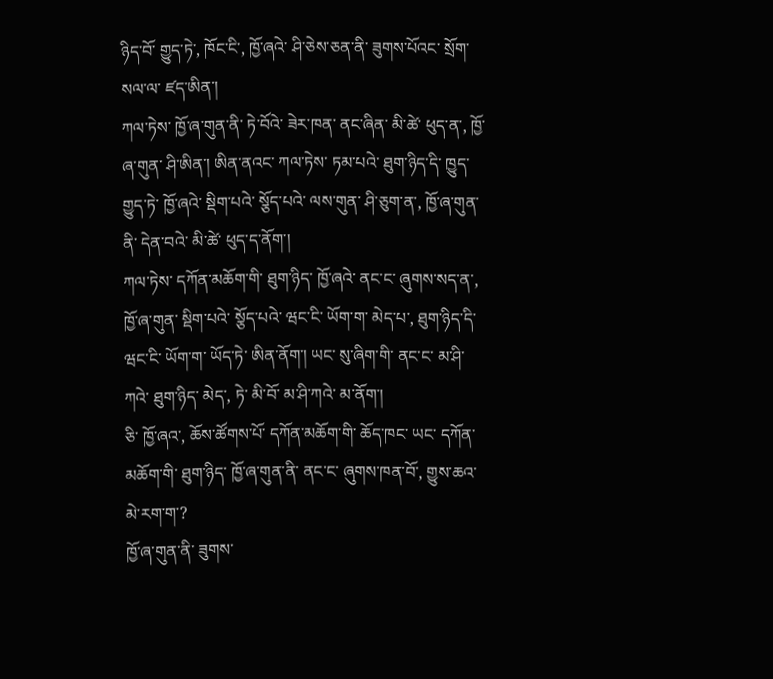ཉིད་བོ་ གྱུད་ཏེ་, ཁོང་ངི་, ཁྱོ་ཞའེ་ ཤི་ཅེས་ཅན་ནི་ ཟུགས་པོའང་ སྲོག་ སལ་ལ་ ཛད་ཨིན་།
ཀལ་ཏེས་ ཁྱོ་ཞ་གུན་ནི་ ཏེ་བོའེ་ ཟེར་ཁན་ ནང་ཞིན་ མི་ཚེ་ ཕུད་ན་, ཁྱོ་ཞ་གུན་ ཤི་ཨིན་། ཨིན་ནའང་ ཀལ་ཏེས་ ཏམ་པའེ་ ཐུག་ཉིད་དི་ ཁྱུད་ གྱུད་ཏེ་ ཁྱོ་ཞའེ་ སྡིག་པའེ་ སྕོད་པའེ་ ལས་གུན་ ཤི་ཅུག་ན་, ཁྱོ་ཞ་གུན་ནི་ དེན་བའེ་ མི་ཚེ་ ཕུད་ད་ནོག་།
ཀལ་ཏེས་ དཀོན་མཆོག་གི་ ཐུག་ཉིད་ ཁྱོ་ཞའེ་ ནང་ང་ ཞུགས་སད་ན་, ཁྱོ་ཞ་གུན་ སྡིག་པའེ་ སྕོད་པའེ་ ཝང་ངི་ ཡོག་ག་ མེད་པ་, ཐུག་ཉིད་དི་ ཝང་ངི་ ཡོག་ག་ ཡོད་ཏེ་ ཨིན་ནོག་། ཡང་ སུ་ཞིག་གི་ ནང་ང་ མ་ཤི་ཀའེ་ ཐུག་ཉིད་ མེད་, ཏེ་ མི་བོ་ མ་ཤི་ཀའེ་ མ་ནོག་།
ཅི་ ཁྱོ་ཞའ་, ཆོས་ཚོགས་པོ་ དཀོན་མཆོག་གི་ ཆོད་ཁང་ ཡང་ དཀོན་མཆོག་གི་ ཐུག་ཉིད་ ཁྱོ་ཞ་གུན་ནི་ ནང་ང་ ཞུགས་ཁན་བོ་, གྱུས་ཆའ་ མེ་རག་ག་?
ཁྱོ་ཞ་གུན་ནི་ ཟུགས་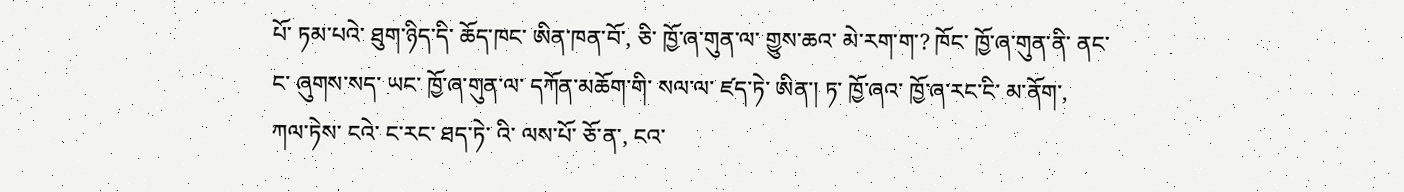པོ་ ཏམ་པའེ་ ཐུག་ཉིད་དི་ ཆོད་ཁང་ ཨིན་ཁན་བོ་, ཅི་ ཁྱོ་ཞ་གུན་ལ་ གྱུས་ཆའ་ མེ་རག་ག་? ཁོང་ ཁྱོ་ཞ་གུན་ནི་ ནང་ང་ ཞུགས་སད་ ཡང་ ཁྱོ་ཞ་གུན་ལ་ དཀོན་མཆོག་གི་ སལ་ལ་ ཛད་ཏེ་ ཨིན་། ཏ་ ཁྱོ་ཞའ་ ཁྱོ་ཞ་རང་ངི་ མ་ནོག་,
ཀལ་ཏེས་ ངའེ་ ང་རང་ ཐད་ཏེ་ འི་ ལས་པོ་ ཅོ་ན་, ངའ་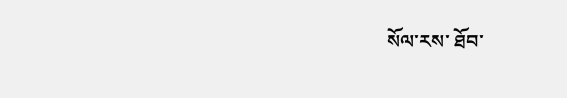སོལ་རས་ ཐོབ་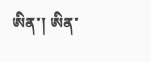ཨིན་། ཨིན་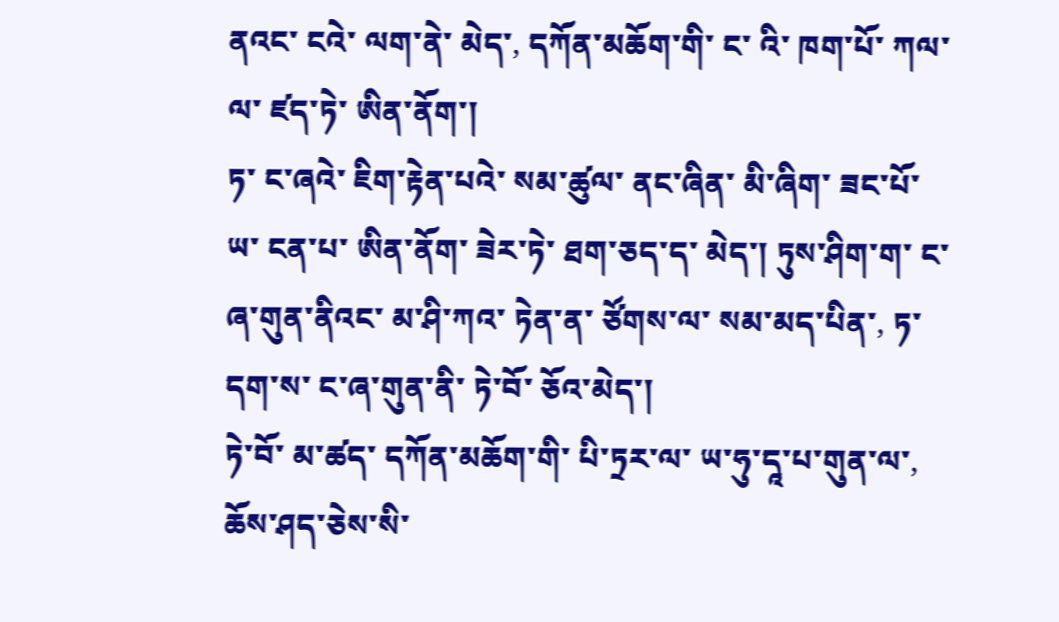ནའང་ ངའེ་ ལག་ནེ་ མེད་, དཀོན་མཆོག་གི་ ང་ འི་ ཁག་པོ་ ཀལ་ལ་ ཛད་ཏེ་ ཨིན་ནོག་།
ཏ་ ང་ཞའེ་ ཇིག་རྟེན་པའེ་ སམ་ཚུལ་ ནང་ཞིན་ མི་ཞིག་ ཟང་པོ་ ཡ་ ངན་པ་ ཨིན་ནོག་ ཟེར་ཏེ་ ཐག་ཅད་ད་ མེད་། ཏུས་ཤིག་ག་ ང་ཞ་གུན་ནིའང་ མ་ཤི་ཀའ་ ཏེན་ན་ ཙོགས་ལ་ སམ་མད་པིན་, ཏ་ དག་ས་ ང་ཞ་གུན་ནི་ ཏེ་བོ་ ཅོའ་མེད་།
ཏེ་བོ་ མ་ཚད་ དཀོན་མཆོག་གི་ པི་ཏྲར་ལ་ ཡ་ཧུ་དཱ་པ་གུན་ལ་, ཆོས་ཤད་ཅེས་སི་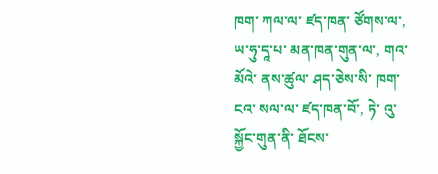ཁག་ ཀལ་ལ་ ཛད་ཁན་ ཙོགས་ལ་, ཡ་ཧུ་དཱ་པ་ མན་ཁན་གུན་ལ་, གའ་མོའེ་ ནས་ཚུལ་ ཤད་ཅེས་སི་ ཁག་ ངའ་ སལ་ལ་ ཛད་ཁན་བོ་, ཏེ་ འུ་སྐྱོང་གུན་ནི་ ཐོངས་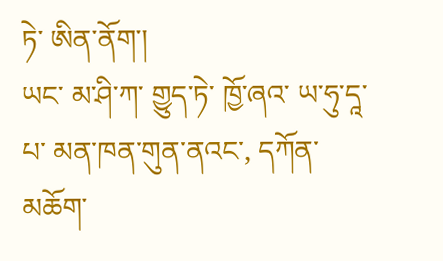ཏེ་ ཨིན་ནོག་།
ཡང་ མ་ཤི་ཀ་ གྱུད་ཏེ་ ཁྱོ་ཞའ་ ཡ་ཧུ་དཱ་པ་ མན་ཁན་གུན་ནའང་, དཀོན་མཆོག་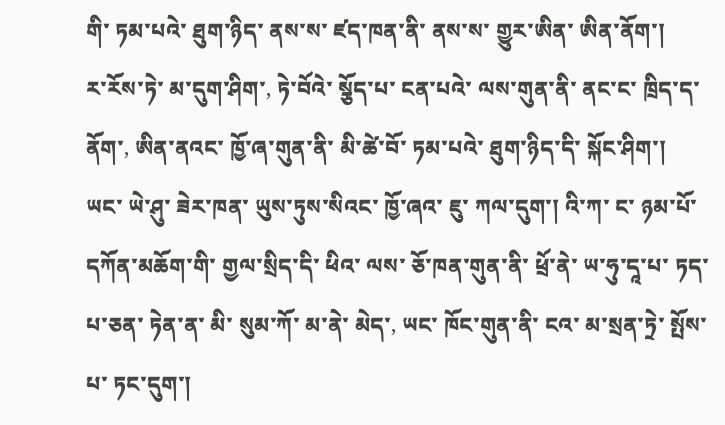གི་ ཏམ་པའེ་ ཐུག་ཉིད་ ནས་ས་ ཛད་ཁན་ནི་ ནས་ས་ གྱུར་ཨིན་ ཨིན་ནོག་།
ར་རོས་ཏེ་ མ་དུག་ཤིག་, ཏེ་བོའེ་ སྕོད་པ་ ངན་པའེ་ ལས་གུན་ནི་ ནང་ང་ ཁྲིད་ད་ནོག་, ཨིན་ནའང་ ཁྱོ་ཞ་གུན་ནི་ མི་ཚེ་བོ་ ཏམ་པའེ་ ཐུག་ཉིད་དི་ སྐོང་ཤིག་།
ཡང་ ཡེ་ཤུ་ ཟེར་ཁན་ ཡུས་ཏུས་སིའང་ ཁྱོ་ཞའ་ ཇུ་ ཀལ་དུག་། འི་ཀ་ ང་ ཉམ་པོ་ དཀོན་མཆོག་གི་ གྱལ་སྲིད་དི་ ཕིའ་ ལས་ ཅོ་ཁན་གུན་ནི་ ཕྲོ་ནེ་ ཡ་ཧུ་དཱ་པ་ ཏད་པ་ཅན་ ཏེན་ན་ མི་ སུམ་ཀོ་ མ་ནེ་ མེད་, ཡང་ ཁོང་གུན་ནི་ ངའ་ མ་སྲན་ཏྲེ་ སྤོས་པ་ ཏང་དུག་།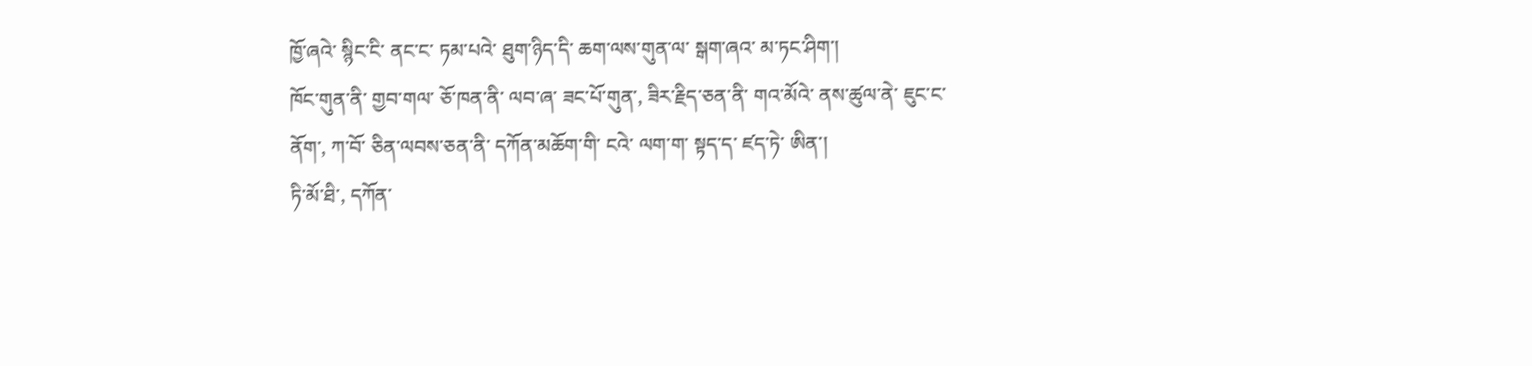ཁྱོ་ཞའེ་ སྙིང་ངི་ ནང་ང་ ཏམ་པའེ་ ཐུག་ཉིད་དི་ ཆག་ལས་གུན་ལ་ སྒག་ཞའ་ མ་ཏང་ཤིག་།
ཁོང་གུན་ནི་ གྱབ་གལ་ ཅོ་ཁན་ནི་ ལབ་ཞ་ ཟང་པོ་གུན་, ཟིར་རྗིད་ཅན་ནི་ གའ་མོའེ་ ནས་ཚུལ་ནེ་ ཇུང་ང་ནོག་, ཀ་བོ་ ཅིན་ལབས་ཅན་ནི་ དཀོན་མཆོག་གི་ ངའེ་ ལག་ག་ སྟད་ད་ ཛད་ཏེ་ ཨིན་།
ཏི་མོ་ཐི་, དཀོན་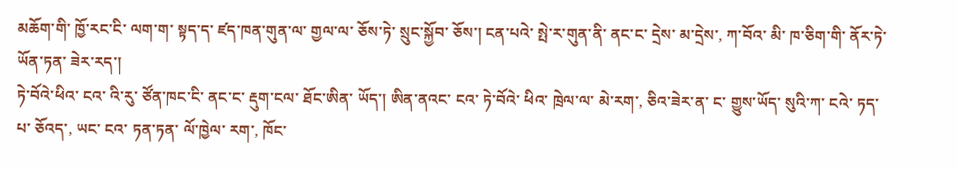མཆོག་གི་ ཁྱོ་རང་ངི་ ལག་ག་ སྟད་ད་ ཛད་ཁན་གུན་ལ་ གྱལ་ལ་ ཅོས་ཏེ་ སྲུང་སྐྱོབ་ ཅོས་། ངན་པའེ་ སྤེ་ར་གུན་ནི་ ནང་ང་ དྲེས་ མ་དྲེས་, ཀ་བོའ་ མི་ ཁ་ཅིག་གི་ ནོར་ཏེ་ ཡོན་ཏན་ ཟེར་རད་།
ཏེ་བོའེ་ཕིའ་ ངའ་ འི་རུ་ ཙོན་ཁང་ངི་ ནང་ང་ རྡུག་ངལ་ ཐོང་ཨིན་ ཡོད་། ཨིན་ནའང་ ངའ་ ཏེ་བོའེ་ ཕིའ་ ཁྲེལ་ལ་ མེ་རག་, ཅིའ་ཟེར་ན་ ང་ གྱུས་ཡོད་ སུའི་ཀ་ ངའེ་ ཏད་པ་ ཅོའད་, ཡང་ ངའ་ ཏན་ཏན་ ལོ་ཁྱེལ་ རག་, ཁོང་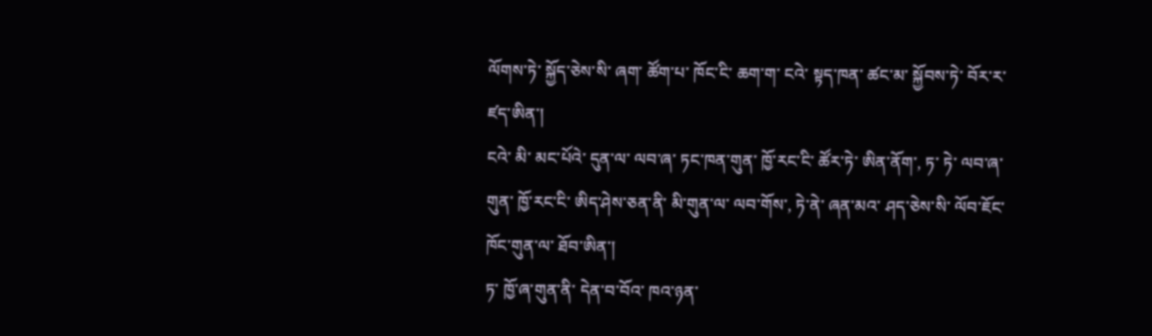ལོགས་ཏེ་ སྐྱོད་ཅེས་སི་ ཞག་ ཚོག་པ་ ཁོང་ངི་ ཆག་ག་ ངའེ་ སྟད་ཁན་ ཚང་མ་ སྐྱོབས་ཏེ་ བོར་ར་ ཛད་ཨིན་།
ངའེ་ མི་ མང་པོའེ་ དུན་ལ་ ལབ་ཞ་ ཏང་ཁན་གུན་ ཁྱོ་རང་ངི་ ཚོར་ཏེ་ ཨིན་ནོག་, ཏ་ ཏེ་ ལབ་ཞ་གུན་ ཁྱོ་རང་ངི་ ཨིད་ཤེས་ཅན་ནི་ མི་གུན་ལ་ ལབ་གོས་, ཏེ་ནེ་ ཞན་མའ་ ཤད་ཅེས་སི་ ལོབ་ཇོང་ ཁོང་གུན་ལ་ ཐོབ་ཨིན་།
ཏ་ ཁྱོ་ཞ་གུན་ནི་ དེན་བ་བོའ་ ཁའ་ཉན་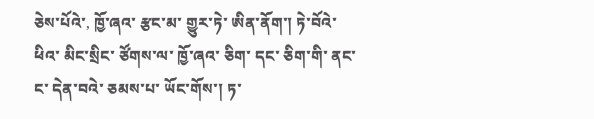ཅེས་པོའེ་, ཁྱོ་ཞའ་ རྩང་མ་ གྱུར་ཏེ་ ཨིན་ནོག་། ཏེ་བོའེ་ཕིའ་ མིང་སྲིང་ ཙོགས་ལ་ ཁྱོ་ཞའ་ ཅིག་ དང་ ཅིག་གི་ ནང་ང་ དེན་བའེ་ ཅམས་པ་ ཡོང་གོས་། ཏ་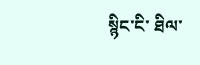སྙིང་ངི་ ཐིལ་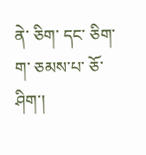ནེ་ ཅིག་ དང་ ཅིག་ག་ ཅམས་པ་ ཅོ་ཤིག་།